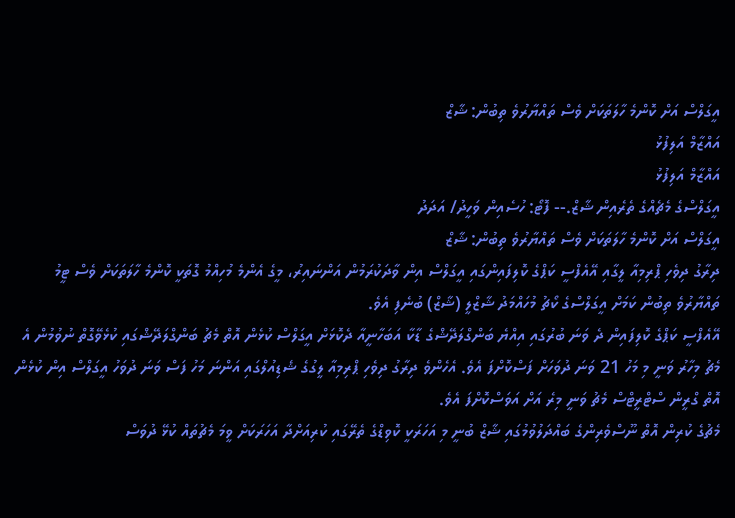އީގަލްސް އަށް ކޮންމެ ހާލަތަކަށް ވެސް ތައްޔާރުވެ ތިބުން: ޝާޒް
އައްޒާމް އަލިފުޅު
އައްޒާމް އަލިފުޅު
އީގަލްސްގެ މެޗެއްގެ ތެރެއިން ޝާޒް.-- ފޮޓޯ: ހުސެއިން ވަހީދު/ އަދަދު
އީގަލްސް އަށް ކޮންމެ ހާލަތަކަށް ވެސް ތައްޔާރުވެ ތިބުން: ޝާޒް
ދިރާގު ދިވެހި ޕްރިމިއާ ލީގާއި އޭއެފްސީ ކަޕްގެ ކޮލިފައިންގައި އީގަލްސް އިން ވާދަކުރަމުން އަންނައިރު، މީގެ އެންމެ މުހިއްމު ގޮތަކީ ކޮންމެ ހާލަތަކަށް ވެސް ޓީމު ތައްޔާރުވެ ތިބުން ކަމަށް އީގަލްސްގެ ކޯޗު މުހައްމަދު ޝާޒްލީ (ޝާޒް) ބުނެފި އެވެ.
އޭއެފްސީ ކަޕްގެ ކޮލިފައިން ދެ ވަނަ ބުރުގައި އިއްޔެ ބަންގްލަދޭޝްގެ ޑާކާ އަބަހާނީއާ ދެކޮޅަށް އީގަލްސް ކުޅެން އޮތް މެޗު ބަންގްލަދޭޝްގައި ކުޅެވޭގޮތް ނުވުމުން އެ މެޗު މިހާރު ވަނީ މި މަހު 21 ވަނަ ދުވަހަށް ފަސްކޮށްފަ އެވެ. އެހެންވެ ދިރާގު ދިވެހި ޕްރިމިއާ ލީގުގެ ޝެޑިއުލްގައި އަންނަ މަހު ފަސް ވަނަ ދުވަހު އީގަލްސް އިން ކުޅެން އޮތް ގްރީން ސްޓްރީޓްސް މެޗު ވަނީ މިރެ އަށް އަވަސްކޮށްފަ އެވެ.
މެޗުގެ ކުރިން އޮތް ނޫސްވެރިންގެ ބައްދަލުވުމުގައި ޝާޒް ބުނީ މި އަހަރަކީ ކޮވިޑްގެ ތެރޭގައި ކުރިއަށްދާ އަހަރަކަށް ވީމަ މެޗުތައް ކުޅޭ ދުވަސް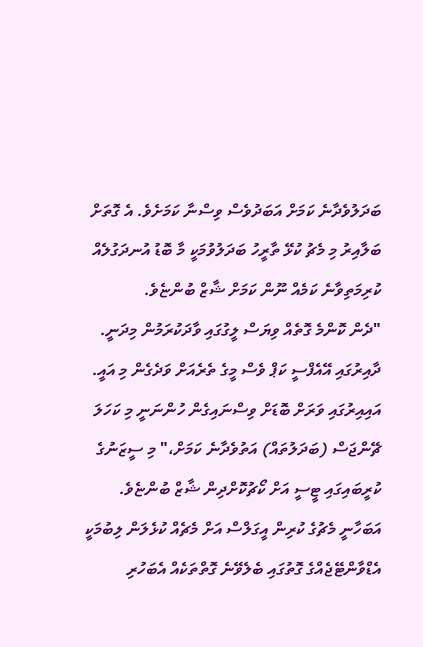ބަދަލުވެދާނެ ކަމަށް އަބަދުވެސް ވިސްނާ ކަމަށެވެ. އެ ގޮތަށް ބަލާއިރު މި މެޗު ކުޅޭ ތާރީހު ބަދަލުވުމަކީ މާ ބޮޑު އުނދަގުލެއް ކުރިމަތިވާނެ ކަމެއް ނޫން ކަމަށް ޝާޒް ބުންޏެވެ.
"ދެން ކޮންމެ ގޮތެއް ވިޔަސް ލީގުގައި ވާދަކުރަމުން މިދަނީ. ދާއިރުގައި އޭއެފްސީ ކަޕް ވެސް މީގެ ތެރެއަށް ވަދެގެން މި އައީ. އައިއިރުގައި ވަރަށް ބޮޑަށް ވިސްނައިގެން ހުންނަނީ މި ކަހަލަ ޗޭންޖަސް (ބަދަލުތައް) އަތުވެދާނެ ކަމަށް،" މި ސީޒަނުގެ ކުރީބައިގައި ޓީސީ އަށް ކޯޗުކޮށްދިން ޝާޒް ބުންޏެވެ.
އަބަހާނީ މެޗުގެ ކުރިން އީގަލްސް އަށް މެޗެއް ކުޅެލަން ލިބުމަކީ އެޑްވާންޓޭޖެއްގެ ގޮތުގައި ބެލެވޭނެ ގޮތްތަކެއް އެބަހުރި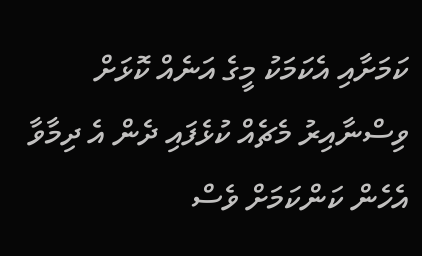ކަމަށާއި އެކަމަކު މީގެ އަނެއް ކޮޅަށް ވިސްނާއިރު މެޗެއް ކުޅެފައި ދެން އެ ދިމާވާ އެހެން ކަންކަމަށް ވެސް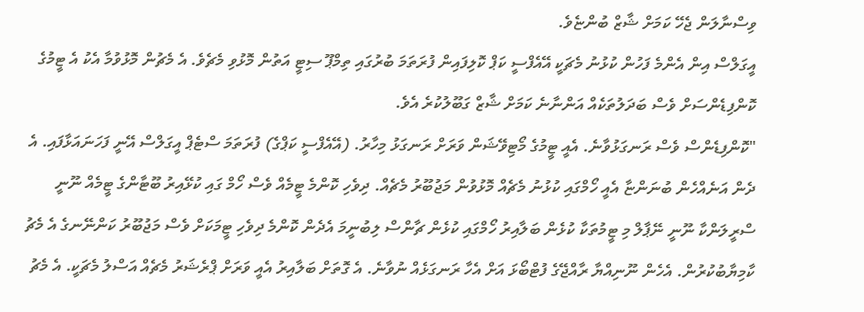ވިސްނާލަން ޖެހޭ ކަމަށް ޝާޒް ބުންޏެވެ.
އީގަލްސް އިން އެންމެ ފަހުން ކުޅުނު މެޗަކީ އޭއެފްސީ ކަޕް ކޮލިފައިން ފުރަތަމަ ބުރުގައި ތިމްޕޫ ސިޓީ އަތުން މޮޅުވި މެޗެވެ. އެ މެޗުން މޮޅުވުމާ އެކު އެ ޓީމުގެ ކޮންފިޑެންސަށް ވެސް ބަދަލުތަކެއް އަންނާނެ ކަމަށް ޝާޒް ގަބޫލުކުރެ އެވެ.
"ކޮންފިޑެންސް ވެސް ރަނގަޅުވާނެ. އެއީ ޓީމުގެ މޯޓިވޭޝަން ވަރަށް ރަނގަޅު މިހާރު. (އޭއެފްސީ ކަޕްގެ) ފުރަތަމަ ސްޓެޕް އީގަލްސް އޭނީ ފަހަނައަޅާފައި. އެ ދެން އަނެއްހެން ބުނަންޏާ އެއީ ހޯމްގައި ކުޅުނު މެޗެއް މޮޅުވުން މަޖުބޫރު މެޗެއް. ދިވެހި ކޮންމެ ޓީމެއް ވެސް ހޯމް ގައި ކުޅޭއިރު ބޫޓާންގެ ޓީމެއް ނޫނީ ސްރީލަންކާ ނޫނީ ނޭޕާލް މި ޓީމުތަކާ ކުޅެން ބަލާއިރު ހޯމްގައި ކުޅެން ޗާންސް ލިބުނީމަ އެދެން ކޮންމެ ދިވެހި ޓީމަކަށް ވެސް މަޖުބޫރު ކަންނޭނގެ އެ މެޗު ކާމިޔާބުކުރުން. އެހެން ނޫނިއްޔާ ރާއްޖޭގެ ފުޓްބޯޅަ އަށް އެހާ ރަނގަޅެއް ނުވާނެ. އެ ގޮތަށް ބަލާއިރު އެއީ ވަރަށް ޕްރެޝަރު މެޗެއް އަސްލު މެޗަކީ. އެ މެޗު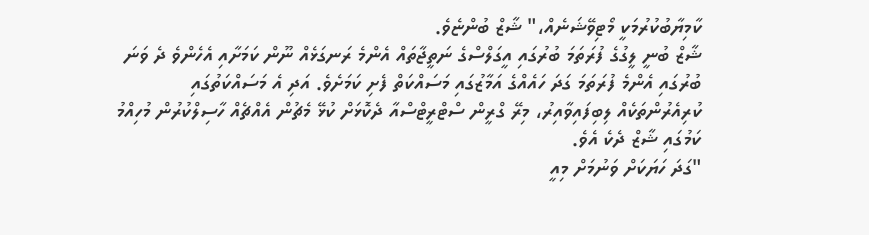ކާމިޔާބުކުރުމަކީ މޯޓިވޭޝަނެއް،" ޝާޒް ބުންޏެވެ.
ޝާޒް ބުނީ ލީގުގެ ފުރަތަމަ ބުރުގައި އީގަލްސްގެ ނަތީޖާތައް އެންމެ ރަނގަޅެއް ނޫން ކަމަށާއި އެހެންވެ ދެ ވަނަ ބުރުގައި އެންމެ ފުރަތަމަ ގަދަ ހައެއްގެ އަމާޒުގައި މަސައްކަތް ފެށި ކަމަށެވެ. އަދި އެ މަސައްކަތުގައި ކުރިއެރުންތަކެއް ލިބިފައިވާއިރު، މިރޭ ގްރީން ސްޓްރީޓްސްއާ ދެކޮޅަށް ކުޅޭ މެޗުން އެއްޗެއް ހާސިލްކުރުން މުހިއްމު ކަމުގައި ޝާޒް ދެކެ އެވެ.
"ގަދަ ހަޔަކަށް ވަނުމަށް މިއީ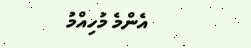އެންމެ މުހިއްމު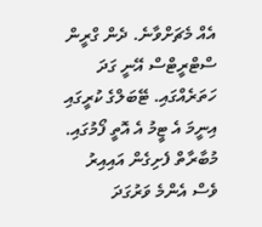އެއް މެޗަށްވާނެ. ދެން ގްރީން ސްޓްރީޓްސް އޭނީ ގަދަ ހަތަރެއްގައި. ޓޭބަލްގެ ކުރީގައި އިނީމަ އެ ޓީމު އެ އޮތީ ފޯމުގައި. މުބާރާތް ފެށިގެން އައިއިރު ވެސް އެންމެ ވަރުގަދަ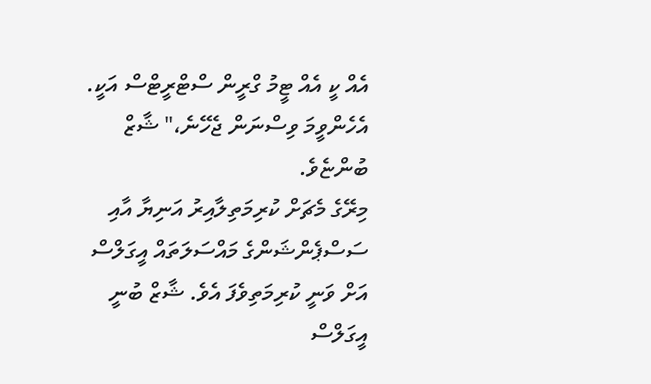އެއް ކީ އެއް ޓީމު ގްރީން ސްޓްރީޓްސް އަކީ. އެހެންވީމަ ވިސްނަން ޖެހޭނެ،" ޝާޒް ބުންޏެވެ.
މިރޭގެ މެޗަށް ކުރިމަތިލާއިރު އަނިޔާ އާއި ސަސްޕެންޝަންގެ މައްސަލަތައް އީގަލްސް އަށް ވަނީ ކުރިމަތިވެފަ އެވެ. ޝާޒް ބުނީ އީގަލްސް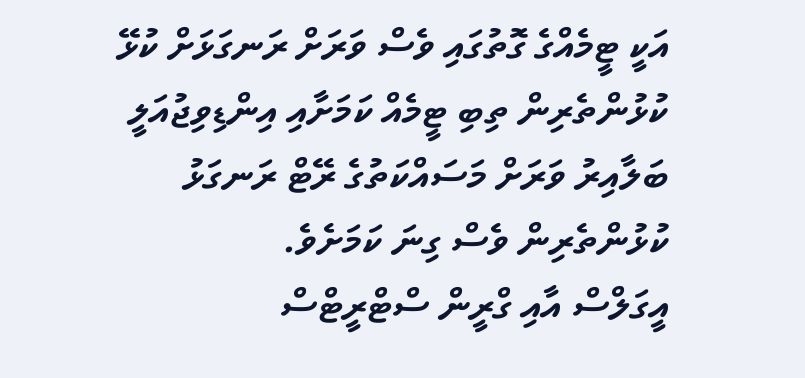އަކީ ޓީމެއްގެ ގޮތުގައި ވެސް ވަރަށް ރަނގަޅަށް ކުޅޭ ކުޅުންތެރިން ތިބި ޓީމެއް ކަމަށާއި އިންޑިވިޖުއަލީ ބަލާއިރު ވަރަށް މަސައްކަތުގެ ރޭޓް ރަނގަޅު ކުޅުންތެރިން ވެސް ގިނަ ކަމަށެވެ.
އީގަލްސް އާއި ގްރީން ސްޓްރީޓްސް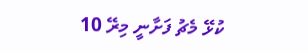ކުޅޭ މެޗު ފަށާނީ މިރޭ 10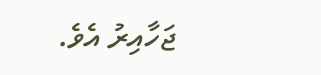ޖަހާއިރު އެވެ.